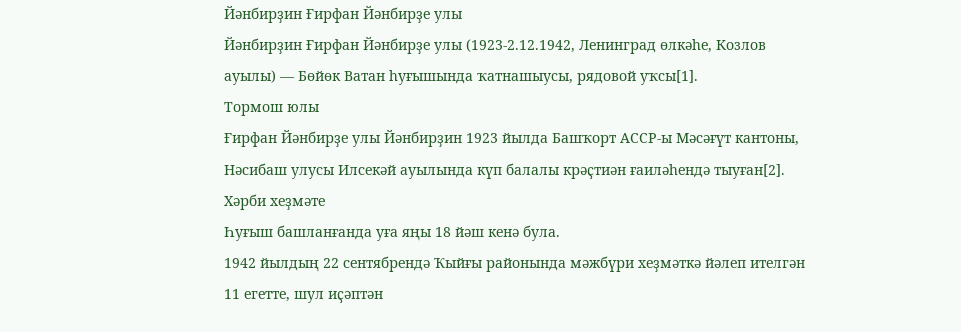Йәнбирҙин Ғирфан Йәнбирҙе улы
Йәнбирҙин Ғирфан Йәнбирҙе улы (1923-2.12.1942, Ленинград өлкәһе, Козлов ауылы) — Бөйөк Ватан һуғышында ҡатнашыусы, рядовой уҡсы[1].
Тормош юлы
Ғирфан Йәнбирҙе улы Йәнбирҙин 1923 йылда Башҡорт АССР-ы Мәсәғүт кантоны, Нәсибаш улусы Илсекәй ауылында күп балалы крәҫтиән ғаиләһендә тыуған[2].
Хәрби хеҙмәте
Һуғыш башланғанда уға яңы 18 йәш кенә була.
1942 йылдың 22 сентябрендә Ҡыйғы районында мәжбүри хеҙмәткә йәлеп ителгән 11 егетте, шул иҫәптән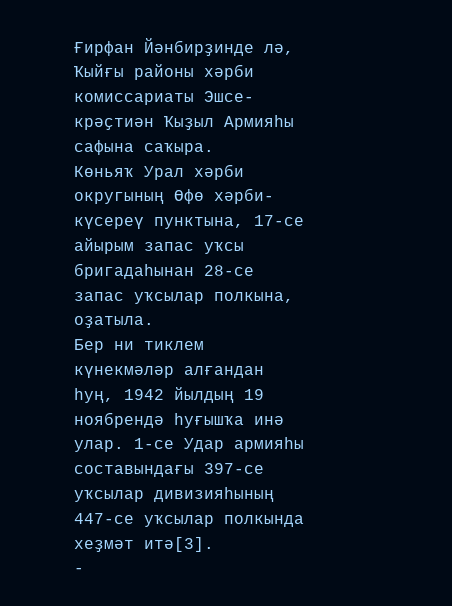Ғирфан Йәнбирҙинде лә, Ҡыйғы районы хәрби комиссариаты Эшсе-крәҫтиән Ҡыҙыл Армияһы сафына саҡыра.
Көньяҡ Урал хәрби округының Өфө хәрби-күсереү пунктына, 17-се айырым запас уҡсы бригадаһынан 28-се запас уҡсылар полкына, оҙатыла.
Бер ни тиклем күнекмәләр алғандан һуң, 1942 йылдың 19 ноябрендә һуғышҡа инә улар. 1-се Удар армияһы составындағы 397-се уҡсылар дивизияһының 447-се уҡсылар полкында хеҙмәт итә[3].
-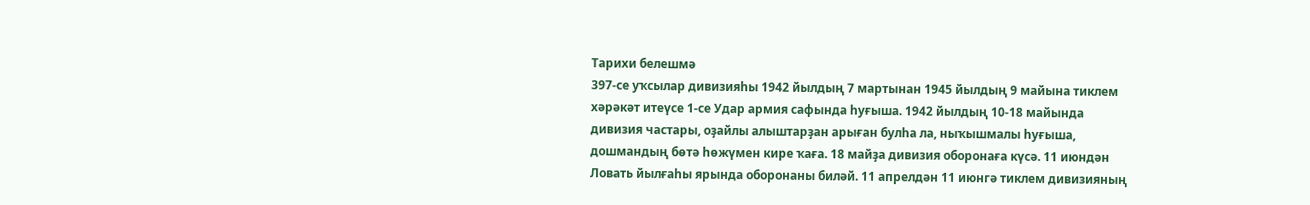Тарихи белешмә
397-се уҡсылар дивизияһы 1942 йылдың 7 мартынан 1945 йылдың 9 майына тиклем хәрәкәт итеүсе 1-се Удар армия сафында һуғыша. 1942 йылдың 10-18 майында дивизия частары, оҙайлы алыштарҙан арыған булһа ла, ныҡышмалы һуғыша, дошмандың бөтә һөжүмен кире ҡаға. 18 майҙа дивизия оборонаға күсә. 11 июндән Ловать йылғаһы ярында оборонаны биләй. 11 апрелдән 11 июнгә тиклем дивизияның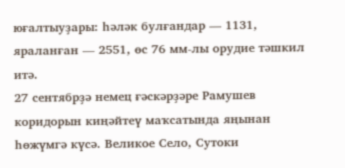юғалтыуҙары: һәләк булғандар — 1131, яраланған — 2551, өс 76 мм-лы орудие тәшкил итә.
27 сентябрҙә немец ғәскәрҙәре Рамушев коридорын киңәйтеү маҡсатында яңынан һөжүмгә күсә. Великое Село, Сутоки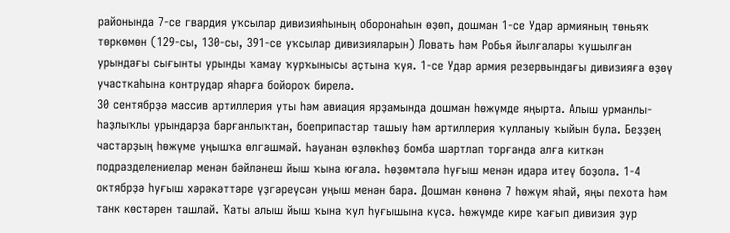районында 7-се гвардия уҡсылар дивизияһының оборонаһын өҙөп, дошман 1-се Удар армияның төньяҡ төркөмөн (129-сы, 130-сы, 391-се уҡсылар дивизияларын) Ловать һәм Робья йылғалары ҡушылған урындағы сығынты урынды ҡамау ҡурҡынысы аҫтына ҡуя. 1-се Удар армия резервындағы дивизияға өҙөү участкаһына контрудар яһарға бойороҡ бирелә.
30 сентябрҙә массив артиллерия уты һәм авиация ярҙамында дошман һөжүмде яңырта. Алыш урманлы-һаҙлыҡлы урындарҙа барғанлыҡтан, боеприпастар ташыу һәм артиллерия ҡулланыу ҡыйын була. Беҙҙең частарҙың һөжүме уңышҡа өлгәшмәй. Һауанан өҙлөкһөҙ бомба шартлап торғанда алға киткән подразделениелар менән бәйләнеш йыш ҡына юғала. Һөҙөмтәлә һуғыш менән идара итеү боҙола. 1-4 октябрҙә һуғыш хәрәкәттәре үҙгәреүсән уңыш менән бара. Дошман көнөнә 7 һөжүм яһай, яңы пехота һәм танк көстәрен ташлай. Ҡаты алыш йыш ҡына ҡул һуғышына күсә. Һөжүмде кире ҡағып дивизия ҙур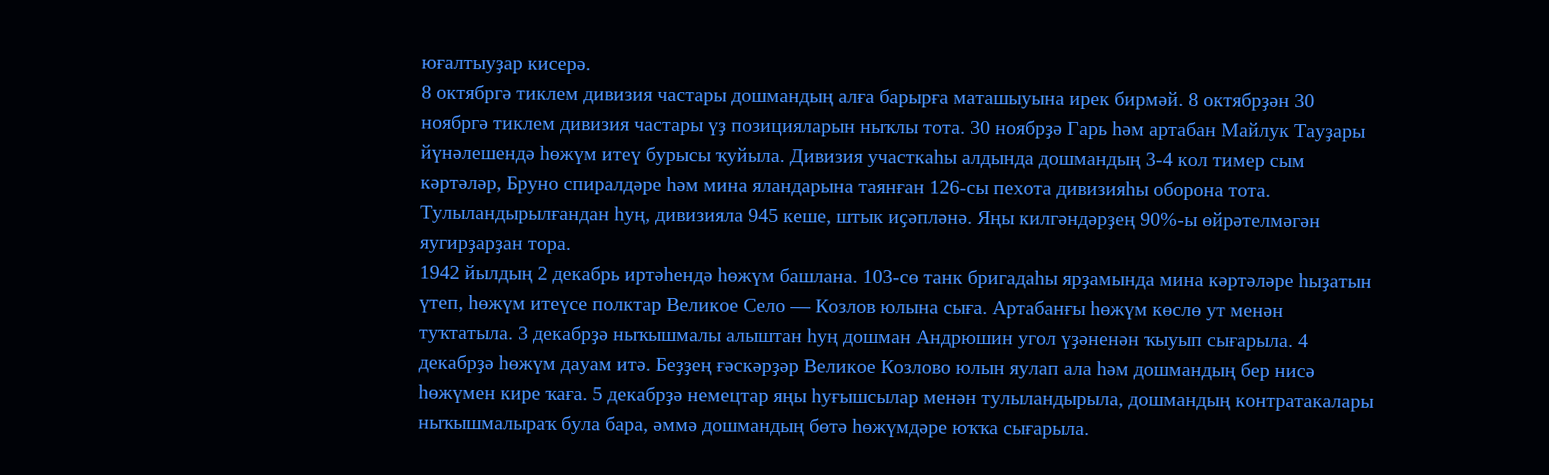юғалтыуҙар кисерә.
8 октябргә тиклем дивизия частары дошмандың алға барырға маташыуына ирек бирмәй. 8 октябрҙән 30 ноябргә тиклем дивизия частары үҙ позицияларын ныҡлы тота. 30 ноябрҙә Гарь һәм артабан Майлук Тауҙары йүнәлешендә һөжүм итеү бурысы ҡуйыла. Дивизия участкаһы алдында дошмандың 3-4 кол тимер сым кәртәләр, Бруно спиралдәре һәм мина яландарына таянған 126-сы пехота дивизияһы оборона тота. Тулыландырылғандан һуң, дивизияла 945 кеше, штык иҫәпләнә. Яңы килгәндәрҙең 90%-ы өйрәтелмәгән яугирҙарҙан тора.
1942 йылдың 2 декабрь иртәһендә һөжүм башлана. 103-сө танк бригадаһы ярҙамында мина кәртәләре һыҙатын үтеп, һөжүм итеүсе полктар Великое Село — Козлов юлына сыға. Артабанғы һөжүм көслө ут менән туҡтатыла. 3 декабрҙә ныҡышмалы алыштан һуң дошман Андрюшин угол үҙәненән ҡыуып сығарыла. 4 декабрҙә һөжүм дауам итә. Беҙҙең ғәскәрҙәр Великое Козлово юлын яулап ала һәм дошмандың бер нисә һөжүмен кире ҡаға. 5 декабрҙә немецтар яңы һуғышсылар менән тулыландырыла, дошмандың контратакалары ныҡышмалыраҡ була бара, әммә дошмандың бөтә һөжүмдәре юҡҡа сығарыла.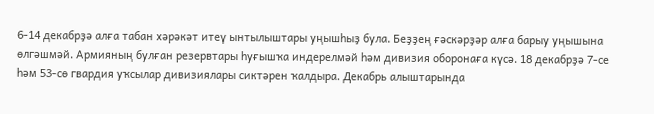6-14 декабрҙә алға табан хәрәкәт итеү ынтылыштары уңышһыҙ була. Беҙҙең ғәскәрҙәр алға барыу уңышына өлгәшмәй. Армияның булған резервтары һуғышҡа индерелмәй һәм дивизия оборонаға күсә. 18 декабрҙә 7-се һәм 53-сө гвардия уҡсылар дивизиялары сиктәрен ҡалдыра. Декабрь алыштарында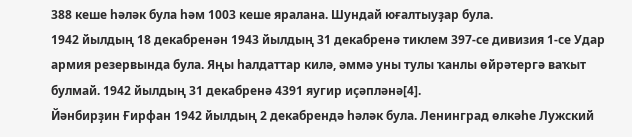388 кеше һәләк була һәм 1003 кеше яралана. Шундай юғалтыуҙар була.
1942 йылдың 18 декабренән 1943 йылдың 31 декабренә тиклем 397-се дивизия 1-се Удар армия резервында була. Яңы һалдаттар килә, әммә уны тулы ҡанлы өйрәтергә ваҡыт булмай. 1942 йылдың 31 декабренә 4391 яугир иҫәпләнә[4].
Йәнбирҙин Ғирфан 1942 йылдың 2 декабрендә һәләк була. Ленинград өлкәһе Лужский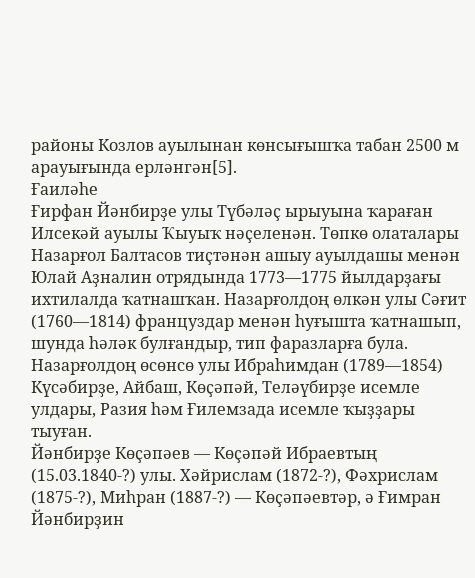районы Козлов ауылынан көнсығышҡа табан 2500 м арауығында ерләнгән[5].
Ғаиләһе
Ғирфан Йәнбирҙе улы Түбәләҫ ырыуына ҡараған Илсекәй ауылы Ҡыуыҡ нәҫеленән. Төпкө олаталары Назарғол Балтасов тиҫтәнән ашыу ауылдашы менән Юлай Аҙналин отрядында 1773—1775 йылдарҙағы ихтилалда ҡатнашҡан. Назарғолдоң өлкән улы Сәғит (1760—1814) француздар менән һуғышта ҡатнашып, шунда һәләк булғандыр, тип фаразларға була.
Назарғолдоң өсөнсө улы Ибраһимдан (1789—1854) Күсәбирҙе, Айбаш, Көҫәпәй, Теләүбирҙе исемле улдары, Разия һәм Ғилемзада исемле ҡыҙҙары тыуған.
Йәнбирҙе Көҫәпәев — Көҫәпәй Ибраевтың (15.03.1840-?) улы. Хәйрислам (1872-?), Фәхрислам (1875-?), Миһран (1887-?) — Көҫәпәевтәр, ә Ғимран Йәнбирҙин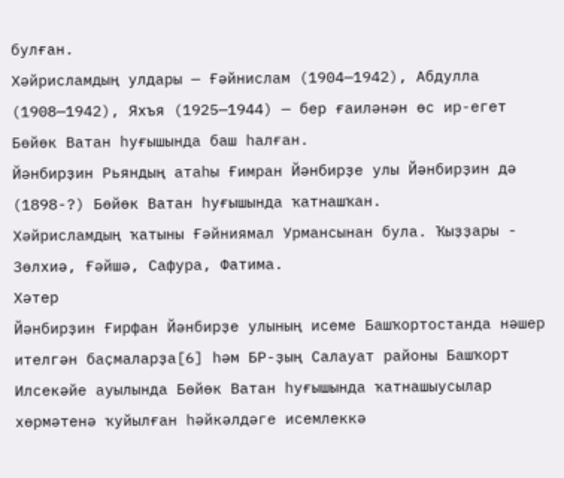булған.
Хәйрисламдың улдары — Ғәйнислам (1904—1942), Абдулла (1908—1942), Яхъя (1925—1944) — бер ғаиләнән өс ир-егет Бөйөк Ватан һуғышында баш һалған.
Йәнбирҙин Рьяндың атаһы Ғимран Йәнбирҙе улы Йәнбирҙин дә (1898-?) Бөйөк Ватан һуғышында ҡатнашҡан.
Хәйрисламдың ҡатыны Ғәйниямал Урмансынан була. Ҡыҙҙары - Зөлхиә, Ғәйшә, Сафура, Фатима.
Хәтер
Йәнбирҙин Ғирфан Йәнбирҙе улының исеме Башҡортостанда нәшер ителгән баҫмаларҙа[6] һәм БР-ҙың Салауат районы Башҡорт Илсекәйе ауылында Бөйөк Ватан һуғышында ҡатнашыусылар хөрмәтенә ҡуйылған һәйкәлдәге исемлеккә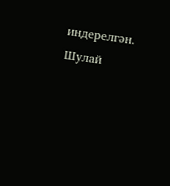индерелгән.
Шулай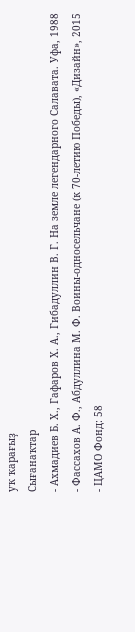уҡ ҡарағыҙ
Сығанаҡтар
- Ахмадиев Б. Х., Гафаров Х. А., Гибадуллин В. Г. На земле легендарного Салавата. Уфа, 1988
- Фассахов А. Ф., Абдуллина М. Ф. Воины-односельчане (к 70-летию Победы), «Дизайн», 2015
- ЦАМО Фонд: 58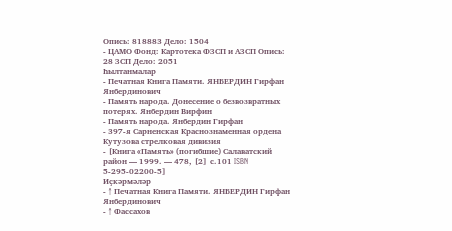Опись: 818883 Дело: 1504
- ЦАМО Фонд: Картотека ФЗСП и АЗСП Опись: 28 ЗСП Дело: 2051
Һылтанмалар
- Печатная Книга Памяти. ЯНБЕРДИН Гирфан Янбердинович
- Память народа. Донесение о безвозвратных потерях. Янбердин Вирфин
- Память народа. Янбердин Гирфан
- 397-я Сарненская Краснознаменная ордена Кутузова стрелковая дивизия
- [Книга «Память» (погибшие) Салаватский район — 1999. — 478, [2] с.101 ISBN 5-295-02200-5]
Иҫкәрмәләр
- ↑ Печатная Книга Памяти. ЯНБЕРДИН Гирфан Янбердинович
- ↑ Фассахов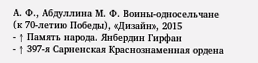А. Ф., Абдуллина М. Ф. Воины-односельчане (к 70-летию Победы), «Дизайн», 2015
- ↑ Память народа. Янбердин Гирфан
- ↑ 397-я Сарненская Краснознаменная ордена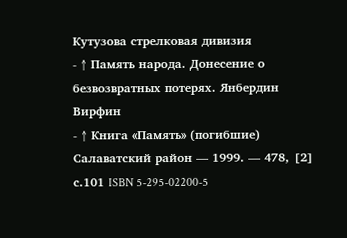Кутузова стрелковая дивизия
- ↑ Память народа. Донесение о безвозвратных потерях. Янбердин Вирфин
- ↑ Книга «Память» (погибшие) Салаватский район — 1999. — 478, [2] с.101 ISBN 5-295-02200-5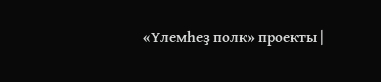«Үлемһеҙ полк» проекты |